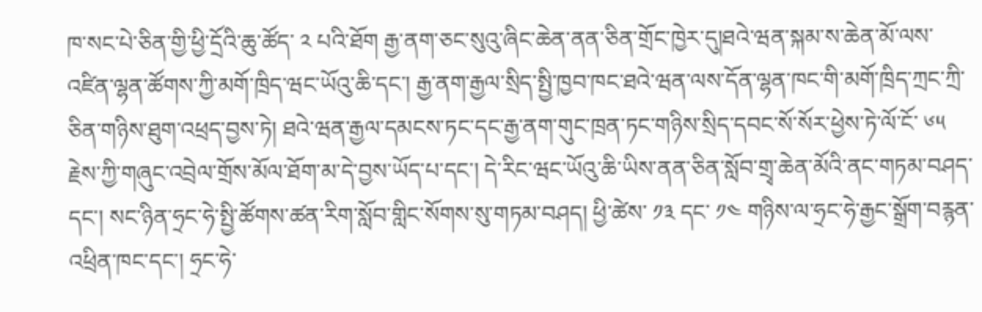ཁ་སང་པེ་ཅིན་གྱི་ཕྱི་དྲོའི་ཆུ་ཚོད་ ༢ པའི་ཐོག རྒྱ་ནག་ཅང་སུའུ་ཞིང་ཆེན་ནན་ཅིན་གྲོང་ཁྱེར་དུ།ཐའེ་ཝན་སྐམ་ས་ཆེན་མོ་ལས་འཛིན་ལྷན་ཚོགས་ཀྱི་མགོ་ཁྲིད་ཝང་ཡོའུ་ཆི་དང་། རྒྱ་ནག་རྒྱལ་སྲིད་སྤྱི་ཁྱབ་ཁང་ཐའེ་ཝན་ལས་དོན་ལྷན་ཁང་གི་མགོ་ཁྲིད་ཀྲང་ཀྲི་ཅིན་གཉིས་ཐུག་འཕྲད་བྱས་ཏེ། ཐའེ་ཝན་རྒྱལ་དམངས་ཏང་དང་རྒྱ་ནག་གུང་ཁྲན་ཏང་གཉིས་སྲིད་དབང་སོ་སོར་ཕྱེས་ཏེ་ལོ་ངོ་ ༦༥ རྗེས་ཀྱི་གཞུང་འབྲེལ་གྲོས་མོལ་ཐོག་མ་དེ་བྱས་ཡོད་པ་དང་། དེ་རིང་ཝང་ཡོའུ་ཆི་ཡིས་ནན་ཅིན་སློབ་གྲྭ་ཆེན་མོའི་ནང་གཏམ་བཤད་དང་། སང་ཉིན་ཧྲང་ཧེ་སྤྱི་ཚོགས་ཚན་རིག་སློབ་གླིང་སོགས་སུ་གཏམ་བཤད། ཕྱི་ཚེས་ ༡༣ དང་ ༡༤ གཉིས་ལ་ཧྲང་ཧེ་རྒྱང་སྒྲོག་བརྙན་འཕྲིན་ཁང་དང་། ཧྲང་ཧེ་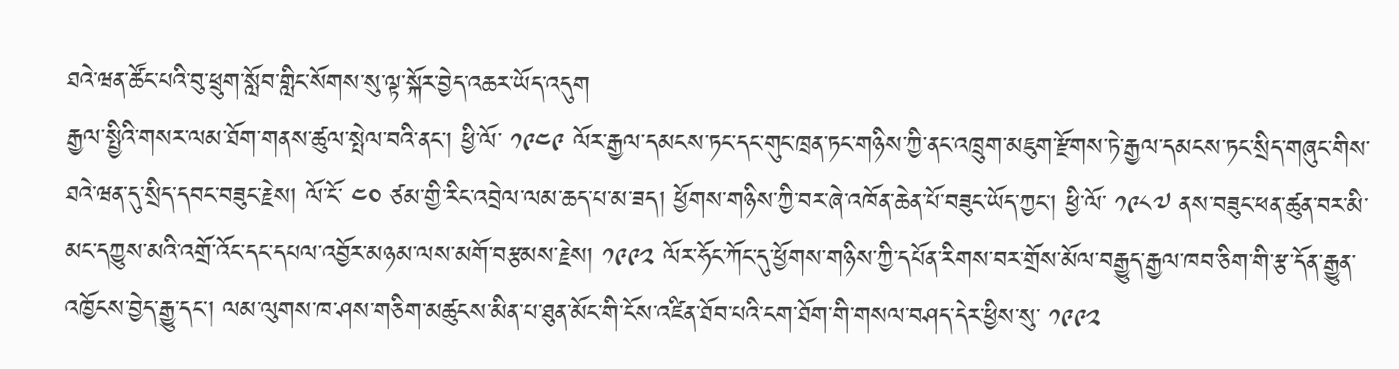ཐའེ་ཝན་ཚོང་པའི་བུ་ཕྲུག་སློབ་གླིང་སོགས་སུ་ལྟ་སྐོར་བྱེད་འཆར་ཡོད་འདུག
རྒྱལ་སྤྱིའི་གསར་ལམ་ཐོག་གནས་ཚུལ་སྤེལ་བའི་ནང་། ཕྱི་ལོ་ ༡༩༤༩ ལོར་རྒྱལ་དམངས་ཏང་དང་གུང་ཁྲན་ཏང་གཉིས་ཀྱི་ནང་འཁྲུག་མཇུག་རྫོགས་ཏེ་རྒྱལ་དམངས་ཏང་སྲིད་གཞུང་གིས་ཐའེ་ཝན་དུ་སྲིད་དབང་བཟུང་རྗེས། ལོ་ངོ་ ༤༠ ཙམ་གྱི་རིང་འབྲེལ་ལམ་ཆད་པ་མ་ཟད། ཕྱོགས་གཉིས་ཀྱི་བར་ཞེ་འཁོན་ཆེན་པོ་བཟུང་ཡོད་ཀྱང་། ཕྱི་ལོ་ ༡༩༨༧ ནས་བཟུང་ཕན་ཚུན་བར་མི་མང་དཀྱུས་མའི་འགྲོ་འོང་དང་དཔལ་འབྱོར་མཉམ་ལས་མགོ་བརྩམས་རྗེས། ༡༩༩༢ ལོར་ཧོང་ཀོང་དུ་ཕྱོགས་གཉིས་ཀྱི་དཔོན་རིགས་བར་གྲོས་མོལ་བརྒྱུད་རྒྱལ་ཁབ་ཅིག་གི་རྩ་དོན་རྒྱུན་འཁྱོངས་བྱེད་རྒྱུ་དང་། ལམ་ལུགས་ཁ་ཤས་གཅིག་མཚུངས་མིན་པ་ཐུན་མོང་གི་ངོས་འཛིན་ཐོབ་པའི་ངག་ཐོག་གི་གསལ་བཤད་དེར་ཕྱིས་སུ་ ༡༩༩༢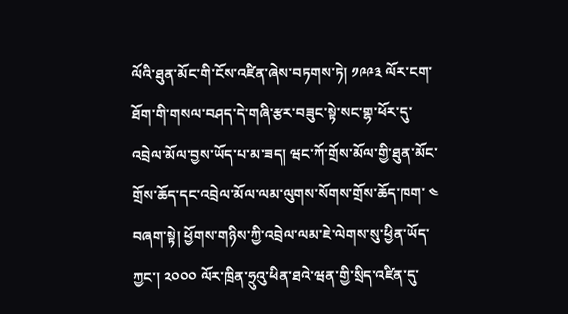ལོའི་ཐུན་མོང་གི་ངོས་འཛིན་ཞེས་བཏགས་ཏེ། ༡༩༩༣ ལོར་ངག་ཐོག་གི་གསལ་བཤད་དེ་གཞི་རྩར་བཟུང་སྟེ་སང་གྷ་ཕོར་དུ་འབྲེལ་མོལ་བྱས་ཡོད་པ་མ་ཟད། ཝང་ཀོ་གྲོས་མོལ་གྱི་ཐུན་མོང་གྲོས་ཆོད་དང་འབྲེལ་མོལ་ལམ་ལུགས་སོགས་གྲོས་ཆོད་ཁག་ ༤ བཞག་སྟེ། ཕྱོགས་གཉིས་ཀྱི་འབྲེལ་ལམ་ཇེ་ལེགས་སུ་ཕྱིན་ཡོད་ཀྱང་། ༢༠༠༠ ལོར་ཁྲིན་ཧྲུའུ་ཕིན་ཐའེ་ཝན་གྱི་སྲིད་འཛིན་དུ་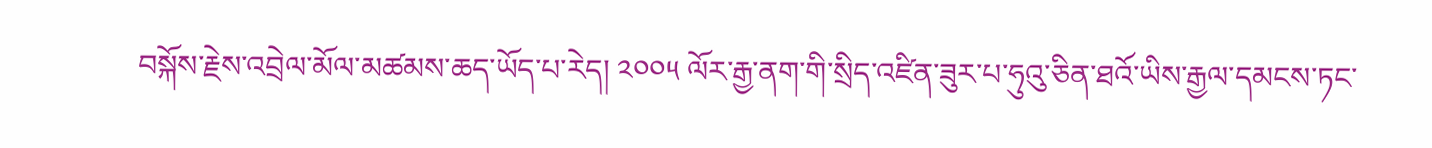བསྐོས་རྗེས་འབྲེལ་མོལ་མཚམས་ཆད་ཡོད་པ་རེད། ༢༠༠༥ ལོར་རྒྱ་ནག་གི་སྲིད་འཛིན་ཟུར་པ་ཧུའུ་ཅིན་ཐའོ་ཡིས་རྒྱལ་དམངས་ཏང་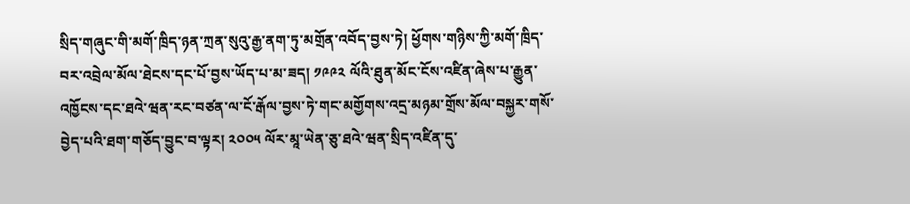སྲིད་གཞུང་གི་མགོ་ཁྲིད་ཉན་ཀྲན་སུའུ་རྒྱ་ནག་ཏུ་མགྲོན་འབོད་བྱས་ཏེ། ཕྱོགས་གཉིས་ཀྱི་མགོ་ཁྲིད་བར་འབྲེལ་མོལ་ཐེངས་དང་པོ་བྱས་ཡོད་པ་མ་ཟད། ༡༩༩༢ ལོའི་ཐུན་མོང་ངོས་འཛིན་ཞེས་པ་རྒྱུན་འཁྱོངས་དང་ཐའེ་ཝན་རང་བཙན་ལ་ངོ་རྒོལ་བྱས་ཏེ་གང་མགྱོགས་འདྲ་མཉམ་གྲོས་མོལ་བསྐྱར་གསོ་བྱེད་པའི་ཐག་གཅོད་བྱུང་བ་ལྟར། ༢༠༠༥ ལོར་མཱ་ཡེན་ཅུ་ཐའེ་ཝན་སྲིད་འཛིན་དུ་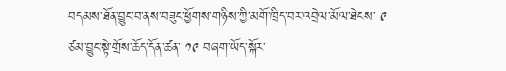བདམས་ཐོན་བྱུང་བ་ནས་བཟུང་ཕྱོགས་གཉིས་ཀྱི་མགོ་ཁྲིད་བར་འབྲེལ་མོལ་ཐེངས་ ༩ ཙམ་བྱུང་སྟེ་གྲོས་ཆོད་དོན་ཚན་ ༡༩ བཞག་ཡོད་སྐོར་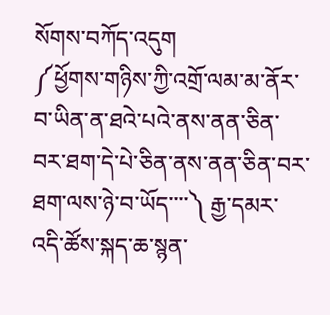སོགས་བཀོད་འདུག
༼ཕྱོགས་གཉིས་ཀྱི་འགྲོ་ལམ་མ་ནོར་བ་ཡིན་ན་ཐའེ་པའེ་ནས་ནན་ཅིན་བར་ཐག་དེ་པེ་ཅིན་ནས་ནན་ཅིན་བར་ཐག་ལས་ཉེ་བ་ཡོད་་་་༽ རྒྱ་དམར་འདི་ཚོས་སྐད་ཆ་སྙན་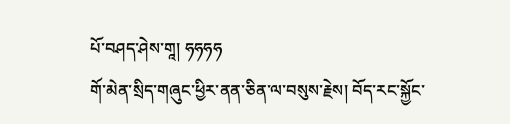པོ་བཤད་ཤེས་གཱ། ཧཧཧཧ
གོ་མེན་སྲིད་གཞུང་ཕྱིར་ནན་ཅིན་ལ་བསུས་རྗེས། བོད་རང་སྐྱོང་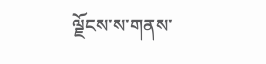ལྗོངས་ས་གནས་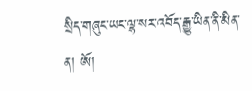སྲིད་གཞུང་ཡང་ལྷ་སར་འབོད་རྒྱུ་ཡིན་ནི་མིན་ན། ཨོ།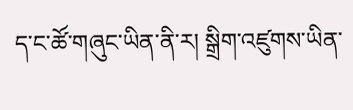ད་ང་ཚོ་གཞུང་ཡིན་ནི་ར། སྒྲིག་འཛུགས་ཡིན་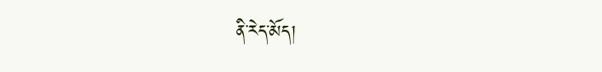ནི་རེད་མོད།